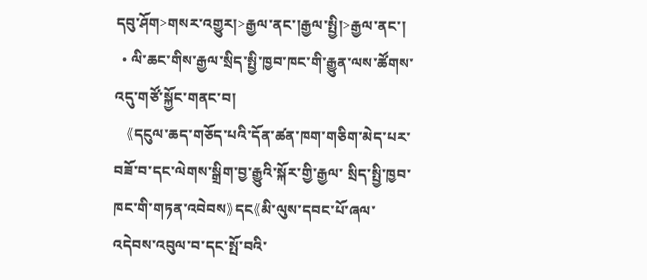དབུ་ཤོག>གསར་འགྱུར།>རྒྱལ་ནང་།རྒྱལ་སྤྱི།>རྒྱལ་ནང་།
  • ལི་ཆང་གིས་རྒྱལ་སྲིད་སྤྱི་ཁྱབ་ཁང་གི་རྒྱུན་ལས་ཚོགས་འདུ་གཙོ་སྐྱོང་གནང་བ།
    《དངུལ་ཆད་གཅོད་པའི་དོན་ཚན་ཁག་གཅིག་མེད་པར་བཟོ་བ་དང་ལེགས་སྒྲིག་བྱ་རྒྱུའི་སྐོར་གྱི་རྒྱལ་ སྲིད་སྤྱི་ཁྱབ་ཁང་གི་གཏན་འབེབས》དང《མི་ལུས་དབང་པོ་ཞལ་འདེབས་འབུལ་བ་དང་སྤོ་བའི་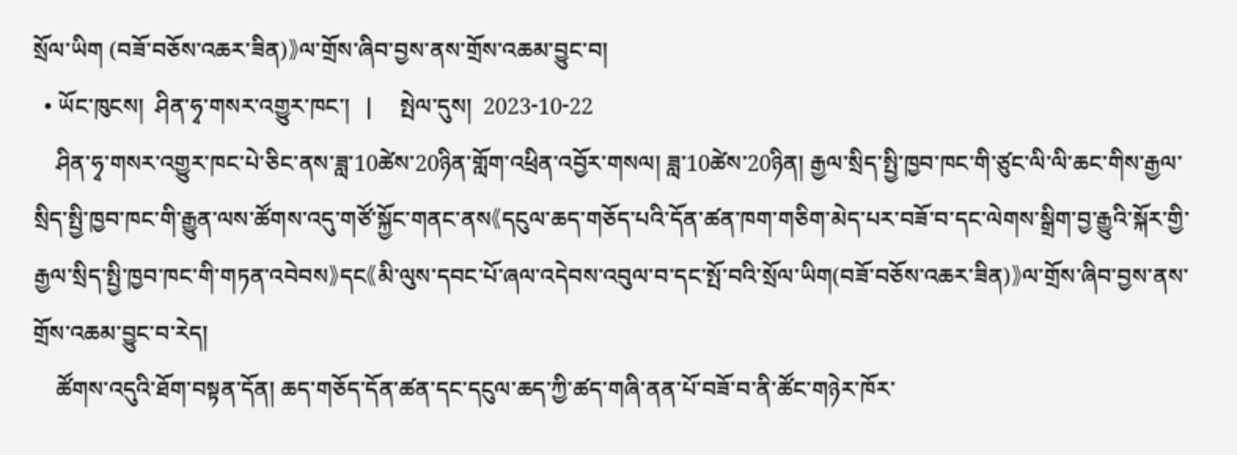སྲོལ་ཡིག (བཟོ་བཅོས་འཆར་ཟིན)》ལ་གྲོས་ཞིབ་བྱས་ནས་གྲོས་འཆམ་བྱུང་བ།
  • ཡོང་ཁུངས།  ཤིན་ཧྭ་གསར་འགྱུར་ཁང་།   |     སྤེལ་དུས།  2023-10-22
    ཤིན་ཧྭ་གསར་འགྱུར་ཁང་པེ་ཅིང་ནས་ཟླ་10ཚེས་20ཉིན་གློག་འཕྲིན་འབྱོར་གསལ། ཟླ་10ཚེས་20ཉིན། རྒྱལ་སྲིད་སྤྱི་ཁྱབ་ཁང་གི་ཙུང་ལི་ལི་ཆང་གིས་རྒྱལ་སྲིད་སྤྱི་ཁྱབ་ཁང་གི་རྒྱུན་ལས་ཚོགས་འདུ་གཙོ་སྐྱོང་གནང་ནས《དངུལ་ཆད་གཅོད་པའི་དོན་ཚན་ཁག་གཅིག་མེད་པར་བཟོ་བ་དང་ལེགས་སྒྲིག་བྱ་རྒྱུའི་སྐོར་གྱི་རྒྱལ་སྲིད་སྤྱི་ཁྱབ་ཁང་གི་གཏན་འབེབས》དང《མི་ལུས་དབང་པོ་ཞལ་འདེབས་འབུལ་བ་དང་སྤོ་བའི་སྲོལ་ཡིག(བཟོ་བཅོས་འཆར་ཟིན)》ལ་གྲོས་ཞིབ་བྱས་ནས་གྲོས་འཆམ་བྱུང་བ་རེད།
    ཚོགས་འདུའི་ཐོག་བསྟན་དོན། ཆད་གཅོད་དོན་ཚན་དང་དངུལ་ཆད་ཀྱི་ཚད་གཞི་ནན་པོ་བཟོ་བ་ནི་ཚོང་གཉེར་ཁོར་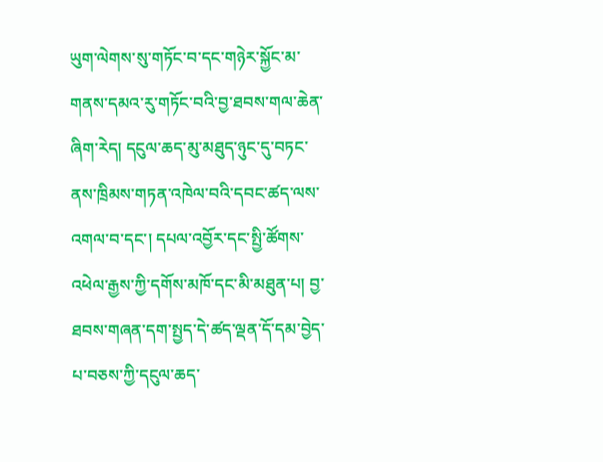ཡུག་ལེགས་སུ་གཏོང་བ་དང་གཉེར་སྐྱོང་མ་གནས་དམའ་རུ་གཏོང་བའི་བྱ་ཐབས་གལ་ཆེན་ཞིག་རེད། དངུལ་ཆད་མུ་མཐུད་ཉུང་དུ་བཏང་ནས་ཁྲིམས་གཏན་འཁེལ་བའི་དབང་ཚད་ལས་འགལ་བ་དང་། དཔལ་འབྱོར་དང་སྤྱི་ཚོགས་འཕེལ་རྒྱས་ཀྱི་དགོས་མཁོ་དང་མི་མཐུན་པ། བྱ་ཐབས་གཞན་དག་སྤྱད་དེ་ཚད་ལྡན་དོ་དམ་བྱེད་པ་བཅས་ཀྱི་དངུལ་ཆད་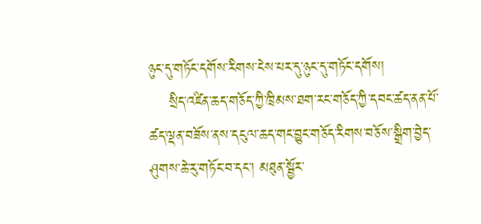ཉུང་དུ་གཏོང་དགོས་རིགས་ངེས་པར་དུ་ཉུང་དུ་གཏོང་དགོས།
    སྲིད་འཛིན་ཆད་གཅོད་ཀྱི་ཁྲིམས་ཐག་རང་གཅོད་ཀྱི་དབང་ཚད་ནན་པོ་ཚད་ལྡན་བཟོས་ནས་དངུལ་ཆད་གང་བྱུང་གཅོད་རིགས་བཅོས་སྒྲིག་བྱེད་ཤུགས་ཆེ་རུ་གཏོང་བ་དང་། མཐུན་སྦྱོར་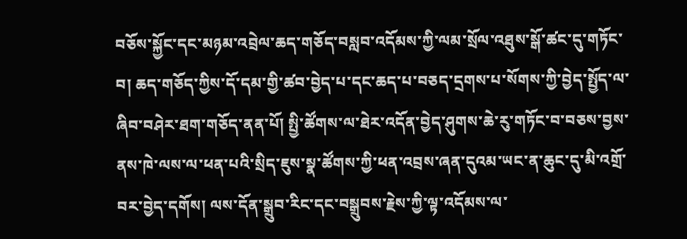བཅོས་སྐྱོང་དང་མཉམ་འབྲེལ་ཆད་གཅོད་བསླབ་འདོམས་ཀྱི་ལམ་སྲོལ་འཐུས་སྒོ་ཚང་དུ་གཏོང་བ། ཆད་གཅོད་ཀྱིས་དོ་དམ་གྱི་ཚབ་བྱེད་པ་དང་ཆད་པ་བཅད་དྲགས་པ་སོགས་ཀྱི་བྱེད་སྤྱོད་ལ་ཞིབ་བཤེར་ཐག་གཅོད་ནན་པོ། སྤྱི་ཚོགས་ལ་ཐེར་འདོན་བྱེད་ཤུགས་ཆེ་རུ་གཏོང་བ་བཅས་བྱས་ནས་ཁེ་ལས་ལ་ཕན་པའི་སྲིད་ཇུས་སྣ་ཚོགས་ཀྱི་ཕན་འབྲས་ཞན་དུའམ་ཡང་ན་ཆུང་དུ་མི་འགྲོ་བར་བྱེད་དགོས། ལས་དོན་སྒྲུབ་རིང་དང་བསྒྲུབས་རྗེས་ཀྱི་ལྟ་འདོམས་ལ་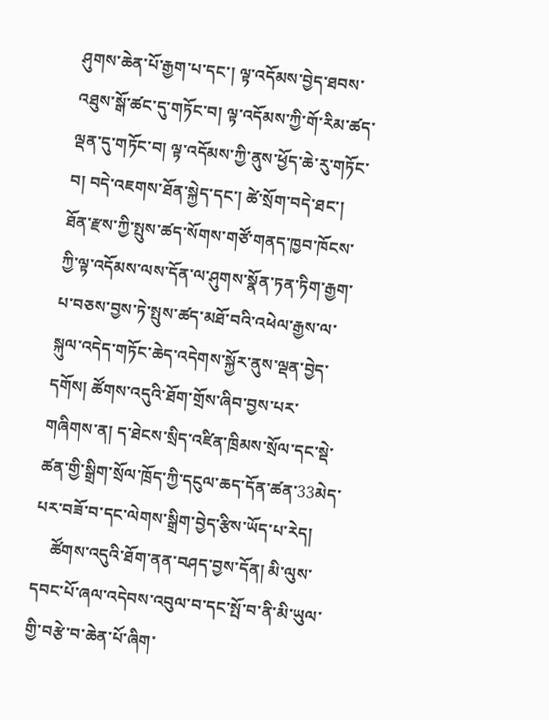ཤུགས་ཆེན་པོ་རྒྱག་པ་དང་། ལྟ་འདོམས་བྱེད་ཐབས་འཐུས་སྒོ་ཚང་དུ་གཏོང་བ། ལྟ་འདོམས་ཀྱི་གོ་རིམ་ཚད་ལྡན་དུ་གཏོང་བ། ལྟ་འདོམས་ཀྱི་ནུས་ཕྱོད་ཆེ་རུ་གཏོང་བ། བདེ་འཇགས་ཐོན་སྐྱེད་དང་། ཚེ་སྲོག་བདེ་ཐང་། ཐོན་རྫས་ཀྱི་སྤུས་ཚད་སོགས་གཙོ་གནད་ཁྱབ་ཁོངས་ཀྱི་ལྟ་འདོམས་ལས་དོན་ལ་ཤུགས་སྣོན་ཏན་ཏིག་རྒྱག་པ་བཅས་བྱས་ཏེ་སྤུས་ཚད་མཐོ་བའི་འཕེལ་རྒྱས་ལ་སྐུལ་འདེད་གཏོང་ཆེད་འདེགས་སྐྱོར་ནུས་ལྡན་བྱེད་དགོས། ཚོགས་འདུའི་ཐོག་གྲོས་ཞིབ་བྱས་པར་གཞིགས་ན། ད་ཐེངས་སྲིད་འཛིན་ཁྲིམས་སྲོལ་དང་སྡེ་ཚན་གྱི་སྒྲིག་སྲོལ་ཁྲོད་ཀྱི་དངུལ་ཆད་དོན་ཚན་33མེད་པར་བཟོ་བ་དང་ལེགས་སྒྲིག་བྱེད་རྩིས་ཡོད་པ་རེད།
    ཚོགས་འདུའི་ཐོག་ནན་བཤད་བྱས་དོན། མི་ལུས་དབང་པོ་ཞལ་འདེབས་འབུལ་བ་དང་སྤོ་བ་ནི་མི་ཡུལ་གྱི་བརྩེ་བ་ཆེན་པོ་ཞིག་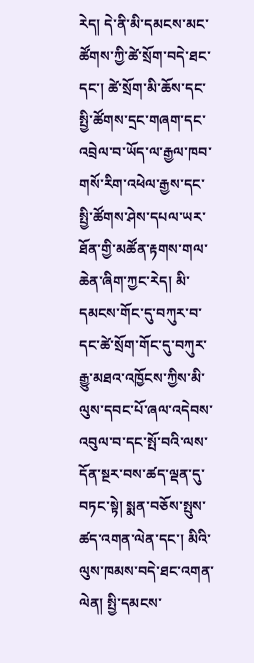རེད། དེ་ནི་མི་དམངས་མང་ཚོགས་ཀྱི་ཚེ་སྲོག་བདེ་ཐང་དང་། ཚེ་སྲོག་མི་ཆོས་དང་སྤྱི་ཚོགས་དྲང་གཞག་དང་འབྲེལ་བ་ཡོད་ལ་རྒྱལ་ཁབ་གསོ་རིག་འཕེལ་རྒྱས་དང་སྤྱི་ཚོགས་ཤེས་དཔལ་ཡར་ཐོན་གྱི་མཚོན་རྟགས་གལ་ཆེན་ཞིག་ཀྱང་རེད། མི་དམངས་གོང་དུ་བཀུར་བ་དང་ཚེ་སྲོག་གོང་དུ་བཀུར་རྒྱུ་མཐའ་འཁྱོངས་ཀྱིས་མི་ལུས་དབང་པོ་ཞལ་འདེབས་འབུལ་བ་དང་སྤོ་བའི་ལས་དོན་སྔར་བས་ཚད་ལྡན་དུ་བཏང་སྟེ། སྨན་བཅོས་སྤུས་ཚད་འགན་ལེན་དང་། མིའི་ལུས་ཁམས་བདེ་ཐང་འགན་ལེན། སྤྱི་དམངས་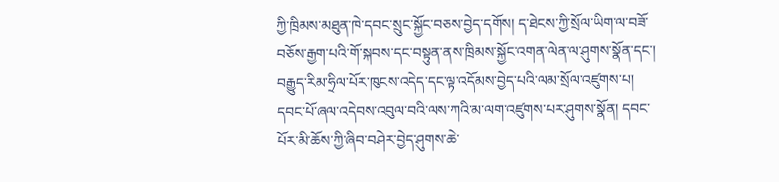ཀྱི་ཁྲིམས་མཐུན་ཁེ་དབང་སྲུང་སྐྱོང་བཅས་བྱེད་དགོས། ད་ཐེངས་ཀྱི་སྲོལ་ཡིག་ལ་བཟོ་བཅོས་རྒྱག་པའི་གོ་སྐབས་དང་བསྟུན་ནས་ཁྲིམས་སྐྱོང་འགན་ལེན་ལ་ཤུགས་སྣོན་དང་། བརྒྱུད་རིམ་ཧྲིལ་པོར་ཁུངས་འདེད་དང་ལྟ་འདོམས་བྱེད་པའི་ལམ་སྲོལ་འཛུགས་པ། དབང་པོ་ཞལ་འདེབས་འབུལ་བའི་ལས་ཀའི་མ་ལག་འཛུགས་པར་ཤུགས་སྣོན། དབང་པོར་མི་ཆོས་ཀྱི་ཞིབ་བཤེར་བྱེད་ཤུགས་ཆེ་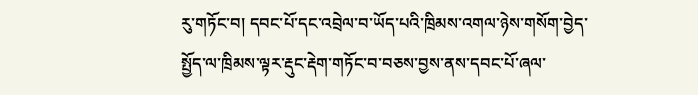རུ་གཏོང་བ། དབང་པོ་དང་འབྲེལ་བ་ཡོད་པའི་ཁྲིམས་འགལ་ཉེས་གསོག་བྱེད་སྤྱོད་ལ་ཁྲིམས་ལྟར་རྡུང་རྡེག་གཏོང་བ་བཅས་བྱས་ནས་དབང་པོ་ཞལ་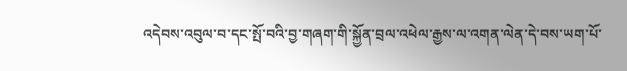འདེབས་འབུལ་བ་དང་སྤོ་བའི་བྱ་གཞག་གི་སྐྱོན་བྲལ་འཕེལ་རྒྱས་ལ་འགན་ལེན་དེ་བས་ཡག་པོ་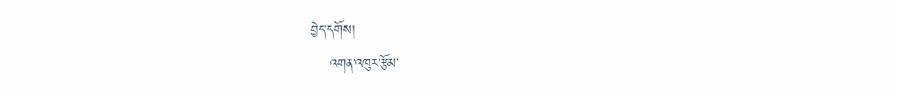བྱེད་དགོས།
    འགན་འཁུར་རྩོམ་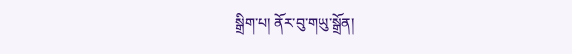སྒྲིག་པ། ནོར་བུ་གཡུ་སྒྲོན།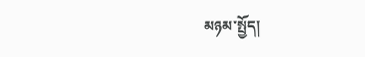མཉམ་སྤྱོད།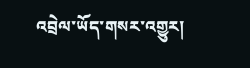འབྲེལ་ཡོད་གསར་འགྱུར།